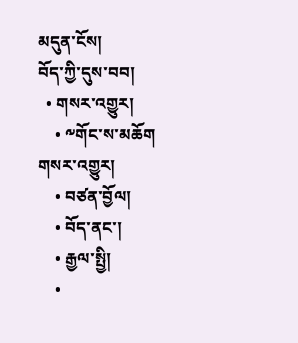མདུན་ངོས།
བོད་ཀྱི་དུས་བབ།
  • གསར་འགྱུར།
    • ༸གོང་ས་མཆོག གསར་འགྱུར།
    • བཙན་བྱོལ།
    • བོད་ནང་།
    • རྒྱལ་སྤྱི།
    •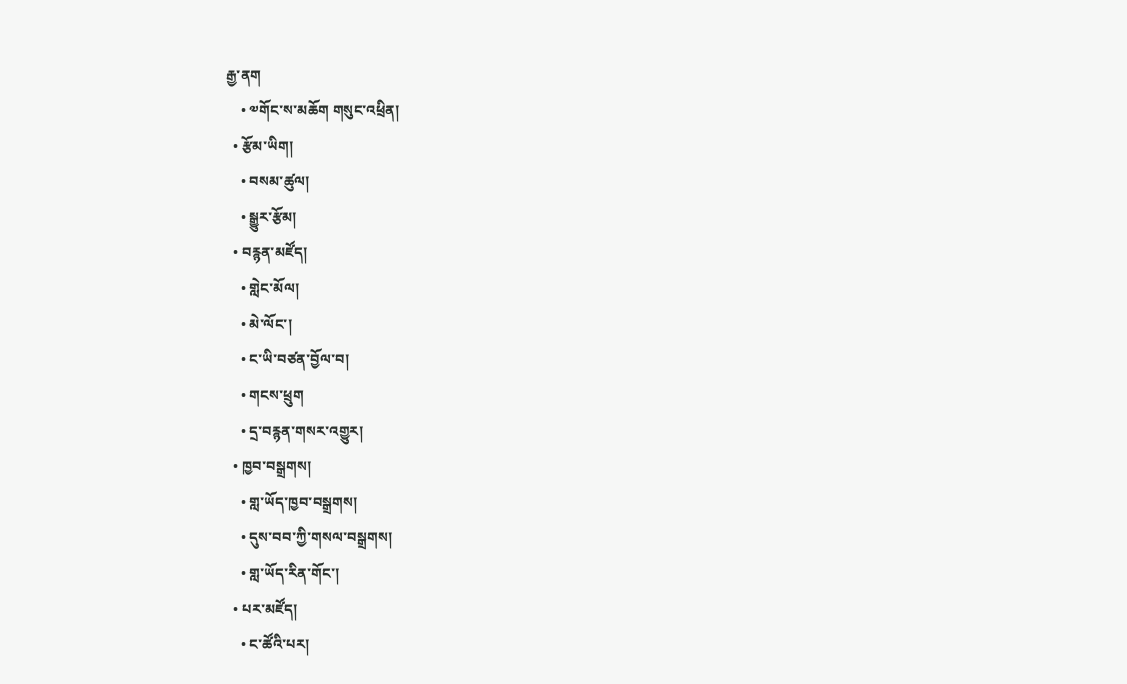རྒྱ་ནག
    • ༧གོང་ས་མཆོག གསུང་འཕྲིན།
  • རྩོམ་ཡིག།
    • བསམ་ཚུལ།
    • སྒྱུར་རྩོམ།
  • བརྙན་མཛོད།
    • གླེང་མོལ།
    • མེ་ལོང་།
    • ང་ཡི་བཙན་བྱོལ་བ།
    • གངས་ཕྲུག
    • དྲ་བརྙན་གསར་འགྱུར།
  • ཁྱབ་བསྒྲགས།
    • གླ་ཡོད་ཁྱབ་བསྒྲགས།
    • དུས་བབ་ཀྱི་གསལ་བསྒྲགས།
    • གླ་ཡོད་རིན་གོང་།
  • པར་མཛོད།
    • ང་ཚོའི་པར།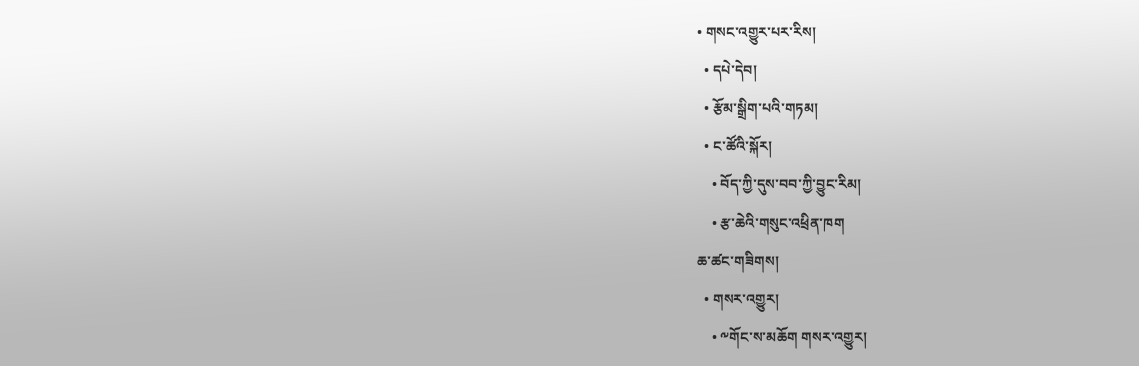• གསང་འགྱུར་པར་རིས།
  • དཔེ་དེབ།
  • རྩོམ་སྒྲིག་པའི་གཏམ།
  • ང་ཚོའི་སྐོར།
    • བོད་ཀྱི་དུས་བབ་ཀྱི་བྱུང་རིམ།
    • རྩ་ཆེའི་གསུང་འཕྲིན་ཁག
ཆ་ཚང་གཟིགས།
  • གསར་འགྱུར།
    • ༸གོང་ས་མཆོག གསར་འགྱུར།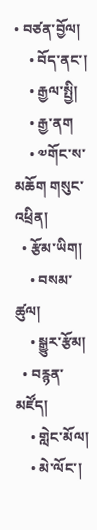• བཙན་བྱོལ།
    • བོད་ནང་།
    • རྒྱལ་སྤྱི།
    • རྒྱ་ནག
    • ༧གོང་ས་མཆོག གསུང་འཕྲིན།
  • རྩོམ་ཡིག།
    • བསམ་ཚུལ།
    • སྒྱུར་རྩོམ།
  • བརྙན་མཛོད།
    • གླེང་མོལ།
    • མེ་ལོང་།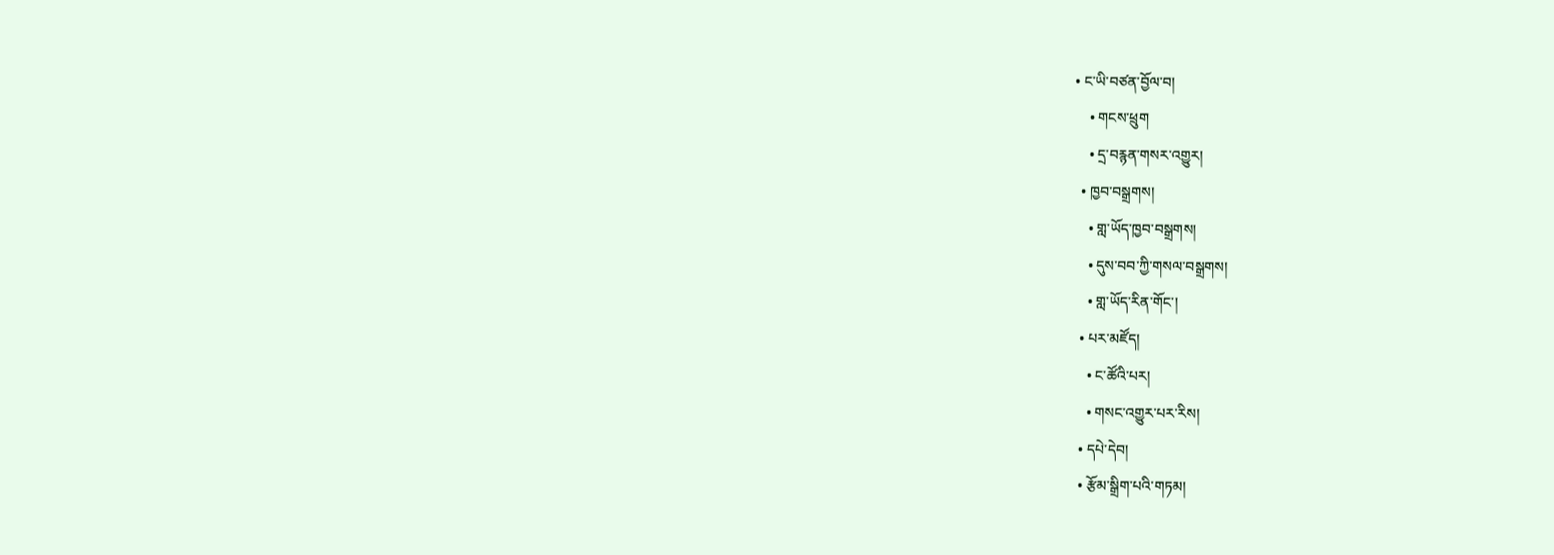• ང་ཡི་བཙན་བྱོལ་བ།
    • གངས་ཕྲུག
    • དྲ་བརྙན་གསར་འགྱུར།
  • ཁྱབ་བསྒྲགས།
    • གླ་ཡོད་ཁྱབ་བསྒྲགས།
    • དུས་བབ་ཀྱི་གསལ་བསྒྲགས།
    • གླ་ཡོད་རིན་གོང་།
  • པར་མཛོད།
    • ང་ཚོའི་པར།
    • གསང་འགྱུར་པར་རིས།
  • དཔེ་དེབ།
  • རྩོམ་སྒྲིག་པའི་གཏམ།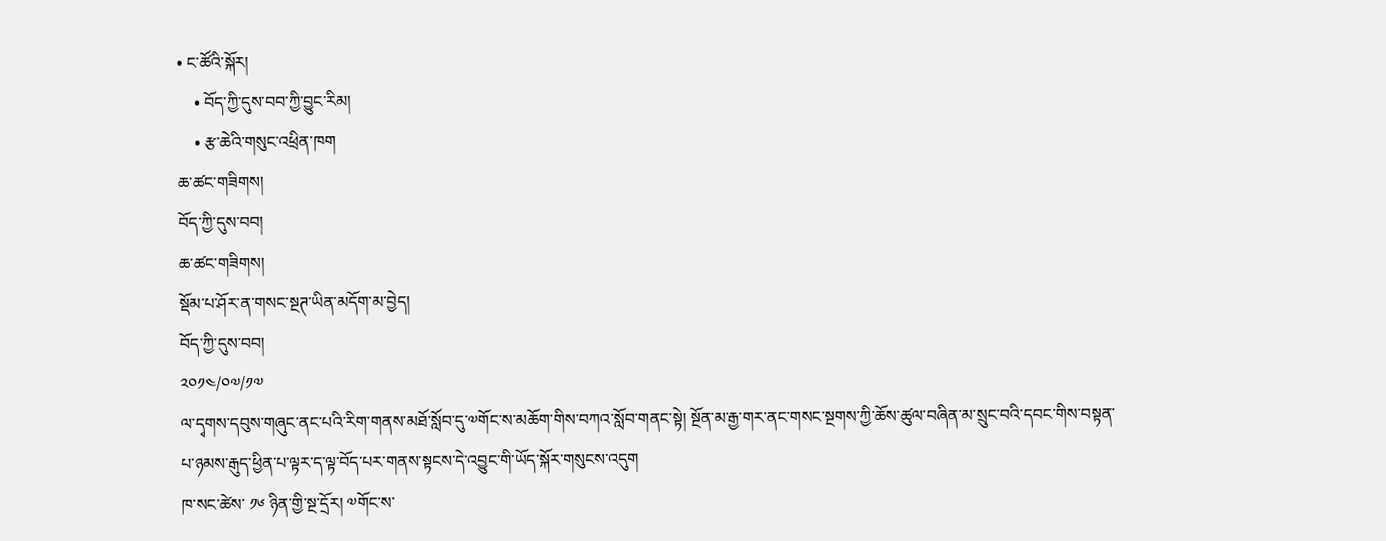• ང་ཚོའི་སྐོར།
    • བོད་ཀྱི་དུས་བབ་ཀྱི་བྱུང་རིམ།
    • རྩ་ཆེའི་གསུང་འཕྲིན་ཁག
ཆ་ཚང་གཟིགས།
བོད་ཀྱི་དུས་བབ།
ཆ་ཚང་གཟིགས།
སྡོམ་པ་ཤོར་ན་གསང་སྔཊ་ཡིན་མདོག་མ་བྱེད།
བོད་ཀྱི་དུས་བབ།
༢༠༡༤/༠༧/༡༧
ལ་དྭགས་དབུས་གཞུང་ནང་པའི་རིག་གནས་མཐོ་སློབ་དུ་༧གོང་ས་མཆོག་གིས་བཀའ་སློབ་གནང་སྟེ། སྔོན་མ་རྒྱ་གར་ནང་གསང་སྔགས་ཀྱི་ཆོས་ཚུལ་བཞིན་མ་སྲུང་བའི་དབང་གིས་བསྟན་པ་ཉམས་རྒུད་ཕྱིན་པ་ལྟར་ད་ལྟ་བོད་པར་གནས་སྟངས་དེ་འབྱུང་གི་ཡོད་སྐོར་གསུངས་འདུག
ཁ་སང་ཚེས་ ༡༦ ཉིན་གྱི་སྔ་དྲོར། ༧གོང་ས་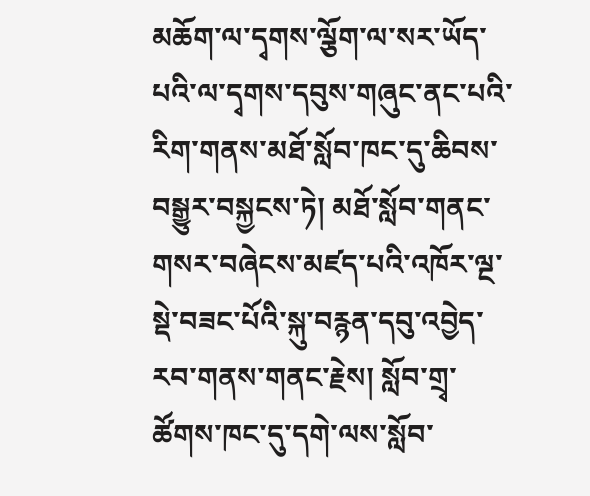མཆོག་ལ་དྭགས་ལྕོག་ལ་སར་ཡོད་པའི་ལ་དྭགས་དབུས་གཞུང་ནང་པའི་རིག་གནས་མཐོ་སློབ་ཁང་དུ་ཆིབས་བསྒྱུར་བསྐྱངས་ཏེ། མཐོ་སློབ་གནང་གསར་བཞེངས་མཛད་པའི་འཁོར་ལྔ་སྡེ་བཟང་པོའི་སྐུ་བརྙན་དབུ་འབྱེད་རབ་གནས་གནང་རྗེས། སློབ་གྲྭ་ཚོགས་ཁང་དུ་དགེ་ལས་སློབ་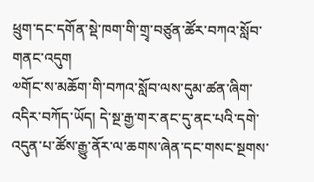ཕྲུག་དང་དགོན་སྡེ་ཁག་གི་གྲྭ་བཙུན་ཚོར་བཀའ་སློབ་གནང་འདུག
༧གོང་ས་མཆོག་གི་བཀའ་སློབ་ལས་དུམ་ཚན་ཞིག་འདིར་བཀོད་ཡོད། དེ་སྔ་རྒྱ་གར་ནང་དུ་ནང་པའི་དགེ་འདུན་པ་ཚོས་རྒྱུ་ནོར་ལ་ཆགས་ཞེན་དང་གསང་སྔགས་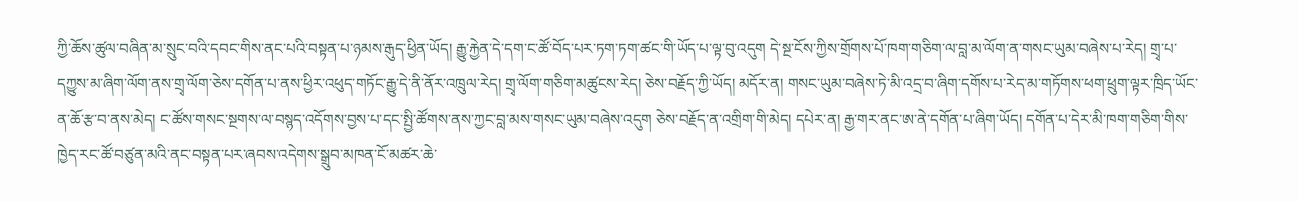ཀྱི་ཆོས་ཚུལ་བཞིན་མ་སྲུང་བའི་དབང་གིས་ནང་པའི་བསྟན་པ་ཉམས་རྒུད་ཕྱིན་ཡོད། རྒྱུ་རྐྱེན་དེ་དག་ང་ཚོ་བོད་པར་ཏག་ཏག་ཚང་གི་ཡོད་པ་ལྟ་བུ་འདུག དེ་སྔ་ངོས་ཀྱིས་གྲོགས་པོ་ཁག་གཅིག་ལ་བླ་མ་ལོག་ན་གསང་ཡུམ་བཞེས་པ་རེད། གྲྭ་པ་དཀྱུས་མ་ཞིག་ལོག་ནས་གྲྭ་ལོག་ཅེས་དགོན་པ་ནས་ཕྱིར་འཕུད་གཏོང་རྒྱུ་དེ་ནི་ནོར་འཁྲུལ་རེད། གྲྭ་ལོག་གཅིག་མཚུངས་རེད། ཅེས་བརྗོད་ཀྱི་ཡོད། མདོར་ན། གསང་ཡུམ་བཞེས་ཏེ་མི་འདྲ་བ་ཞིག་དགོས་པ་རེད་མ་གཏོགས་ཕག་ཕྲུག་ལྟར་ཁྲིད་ཡོང་ན་ཆོ་རྩ་བ་ནས་མེད། ང་ཚོས་གསང་སྔགས་ལ་བསྙད་འདོགས་བྱས་པ་དང་སྤྱི་ཚོགས་ནས་ཀྱང་བླ་མས་གསང་ཡུམ་བཞེས་འདུག ཅེས་བརྗོད་ན་འགྲིག་གི་མེད། དཔེར་ན། རྒྱ་གར་ནང་ཨ་ནེ་དགོན་པ་ཞིག་ཡོད། དགོན་པ་དེར་མི་ཁག་གཅིག་གིས་ཁྱེད་རང་ཚོ་བཙུན་མའི་ནང་བསྟན་པར་ཞབས་འདེགས་སྒྲུབ་མཁན་ངོ་མཚར་ཆེ་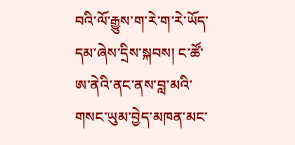བའི་ལོ་རྒྱུས་ག་རེ་ག་རེ་ཡོད་དམ་ཞེས་དྲིས་སྐབས། ང་ཚོ་ཨ་ནེའི་ནང་ནས་བླ་མའི་གསང་ཡུམ་བྱེད་མཁན་མང་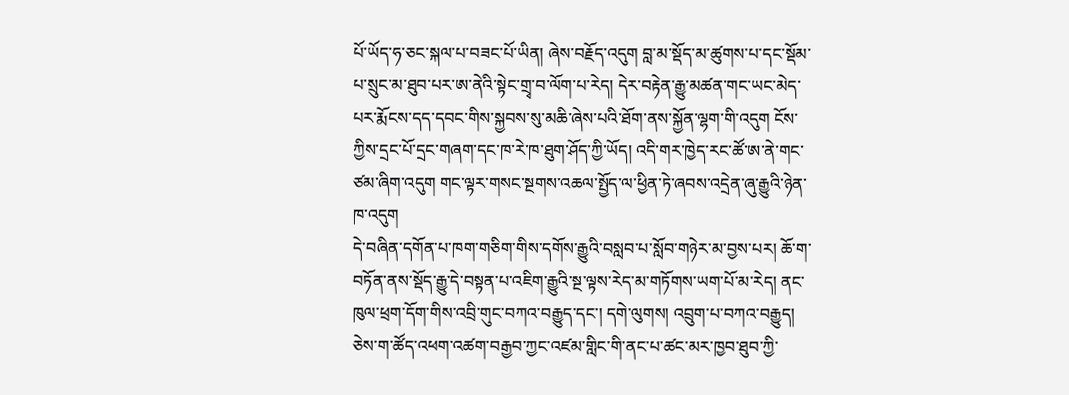པོ་ཡོད་ཧ་ཅང་སྐལ་པ་བཟང་པོ་ཡིན། ཞེས་བརྗོད་འདུག བླ་མ་སྡོད་མ་ཚུགས་པ་དང་སྡོམ་པ་སྲུང་མ་ཐུབ་པར་ཨ་ནེའི་སྟེང་གྲྭ་བ་ལོག་པ་རེད། དེར་བརྟེན་རྒྱུ་མཚན་གང་ཡང་མེད་པར་རྨོངས་དད་དབང་གིས་སྐྱབས་སུ་མཆི་ཞེས་པའི་ཐོག་ནས་སྐྱོན་ལྷག་གི་འདུག ངོས་ཀྱིས་དྲང་པོ་དྲང་གཞག་དང་ཁ་རེ་ཁ་ཐུག་ཤོད་ཀྱི་ཡོད། འདི་གར་ཁྱེད་རང་ཚོ་ཨ་ནེ་གང་ཙམ་ཞིག་འདུག གང་ལྟར་གསང་སྔགས་འཆལ་སྤྱོད་ལ་ཕྱིན་ཏེ་ཞབས་འདྲེན་ཞུ་རྒྱུའི་ཉེན་ཁ་འདུག
དེ་བཞིན་དགོན་པ་ཁག་གཅིག་གིས་དགོས་རྒྱུའི་བསླབ་པ་སློབ་གཉེར་མ་བྱས་པར། ཆོ་ག་བཏོན་ནས་སྡོད་རྒྱུ་དེ་བསྟན་པ་འཇིག་རྒྱུའི་སྔ་ལྟས་རེད་མ་གཏོགས་ཡག་པོ་མ་རེད། ནང་ཁུལ་ཕྲག་དོག་གིས་འབྲི་གུང་བཀའ་བརྒྱུད་དང་། དགེ་ལུགས། འབྲུག་པ་བཀའ་བརྒྱུད། ཅེས་ག་ཚོད་འཕག་འཚག་བརྒྱབ་ཀྱང་འཛམ་གླིང་གི་ནང་པ་ཚང་མར་ཁྱབ་ཐུབ་ཀྱི་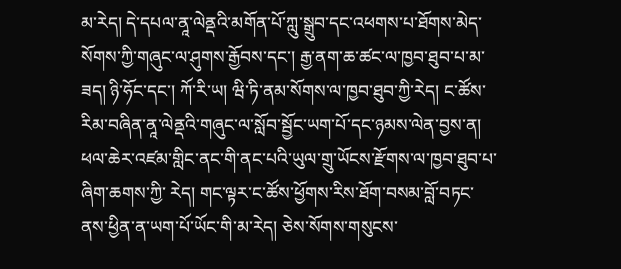མ་རེད། དེ་དཔལ་ནཱ་ལེནྡའི་མགོན་པོ་ཀླུ་སྒྲུབ་དང་འཕགས་པ་ཐོགས་མེད་སོགས་ཀྱི་གཞུང་ལ་ཤུགས་རྒྱོབས་དང་། རྒྱ་ནག་ཆ་ཚང་ལ་ཁྱབ་ཐུབ་པ་མ་ཟད། ཉི་ཧོང་དང་། ཀོ་རི་ཡ། ཝི་ཏི་ནམ་སོགས་ལ་ཁྱབ་ཐུབ་ཀྱི་རེད། ང་ཚོས་རིམ་བཞིན་ནཱ་ལེནྡའི་གཞུང་ལ་སློབ་སྦྱོང་ཡག་པོ་དང་ཉམས་ལེན་བྱས་ན། ཕལ་ཆེར་འཛམ་གླིང་ནང་གི་ནང་པའི་ཡུལ་གྲུ་ཡོངས་རྫོགས་ལ་ཁྱབ་ཐུབ་པ་ཞིག་ཆགས་ཀྱི་ རེད། གང་ལྟར་ང་ཚོས་ཕྱོགས་རིས་ཐོག་བསམ་བློ་བཏང་ནས་ཕྱིན་ན་ཡག་པོ་ཡོང་གི་མ་རེད། ཅེས་སོགས་གསུངས་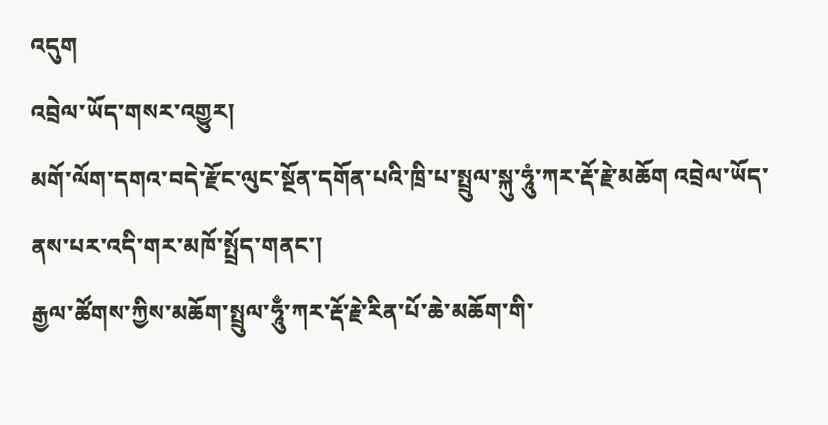འདུག
འབྲེལ་ཡོད་གསར་འགྱུར།
མགོ་ལོག་དགའ་བདེ་རྫོང་ལུང་སྔོན་དགོན་པའི་ཁྲི་པ་སྤྲུལ་སྐུ་ཧཱུཾ་ཀར་རྡོ་རྗེ་མཆོག འབྲེལ་ཡོད་ནས་པར་འདི་གར་མཁོ་སྤྲོད་གནང་།
རྒྱལ་ཚོགས་ཀྱིས་མཆོག་སྤྲུལ་ཧཱུྃ་ཀར་རྡོ་རྗེ་རིན་པོ་ཆེ་མཆོག་གི་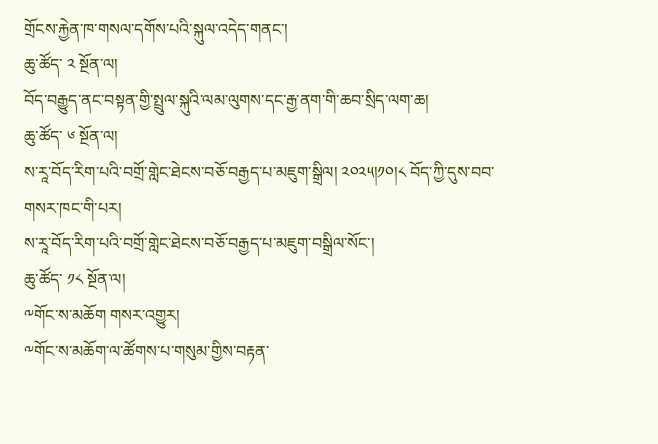གྲོངས་རྐྱེན་ཁ་གསལ་དགོས་པའི་སྐུལ་འདེད་གནང་།
ཆུ་ཚོད་ ༢ སྔོན་ལ།
བོད་བརྒྱུད་ནང་བསྟན་གྱི་སྤྲུལ་སྐུའི་ལམ་ལུགས་དང་རྒྱ་ནག་གི་ཆབ་སྲིད་ལག་ཆ།
ཆུ་ཚོད་ ༦ སྔོན་ལ།
ས་རཱ་བོད་རིག་པའི་བགྲོ་གླེང་ཐེངས་བཅོ་བརྒྱད་པ་མཇུག་སྒྲིལ། ༢༠༢༥།༡༠།༨ བོད་ཀྱི་དུས་བབ་གསར་ཁང་གི་པར།
ས་རཱ་བོད་རིག་པའི་བགྲོ་གླེང་ཐེངས་བཅོ་བརྒྱད་པ་མཇུག་བསྒྲིལ་སོང་།
ཆུ་ཚོད་ ༡༨ སྔོན་ལ།
༸གོང་ས་མཆོག གསར་འགྱུར།
༸གོང་ས་མཆོག་ལ་ཚོགས་པ་གསུམ་གྱིས་བརྟན་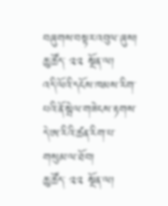བཞུགས་བསྟར་འབུལ་ཞུས།
ཆུ་ཚོད་ ༢༢ སྔོན་ལ།
འདི་ལོའི་དངོས་ཁམས་རིག་པའི་ནོ་སྦེལ་གཟེངས་རྟགས་དེ་ཨ་རིའི་ཚན་རིག་པ་གསུམ་ལ་ཐོབ།
ཆུ་ཚོད་ ༢༢ སྔོན་ལ།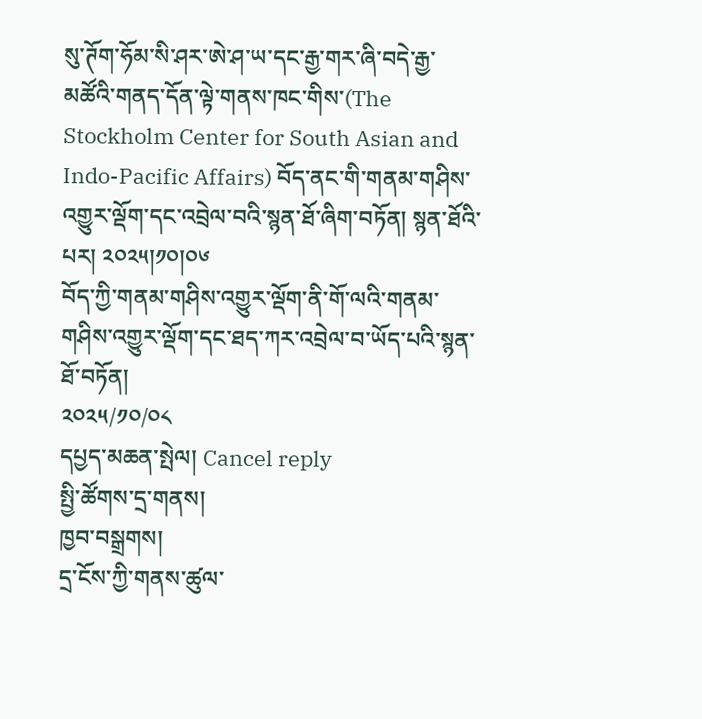སུ་ཊོག་ཧོམ་སི་ཤར་ཨེ་ཤ་ཡ་དང་རྒྱ་གར་ཞི་བདེ་རྒྱ་མཚོའི་གནད་དོན་ལྟེ་གནས་ཁང་གིས་(The Stockholm Center for South Asian and Indo-Pacific Affairs) བོད་ནང་གི་གནམ་གཤིས་འགྱུར་ལྡོག་དང་འབྲེལ་བའི་སྙན་ཐོ་ཞིག་བཏོན། སྙན་ཐོའི་པར། ༢༠༢༥།༡༠།༠༦
བོད་ཀྱི་གནམ་གཤིས་འགྱུར་ལྡོག་ནི་གོ་ལའི་གནམ་གཤིས་འགྱུར་ལྡོག་དང་ཐད་ཀར་འབྲེལ་བ་ཡོད་པའི་སྙན་ཐོ་བཏོན།
༢༠༢༥/༡༠/༠༨
དཔྱད་མཆན་སྤེལ། Cancel reply
སྤྱི་ཚོགས་དྲ་གནས།
ཁྱབ་བསྒྲགས།
དྲ་ངོས་ཀྱི་གནས་ཚུལ་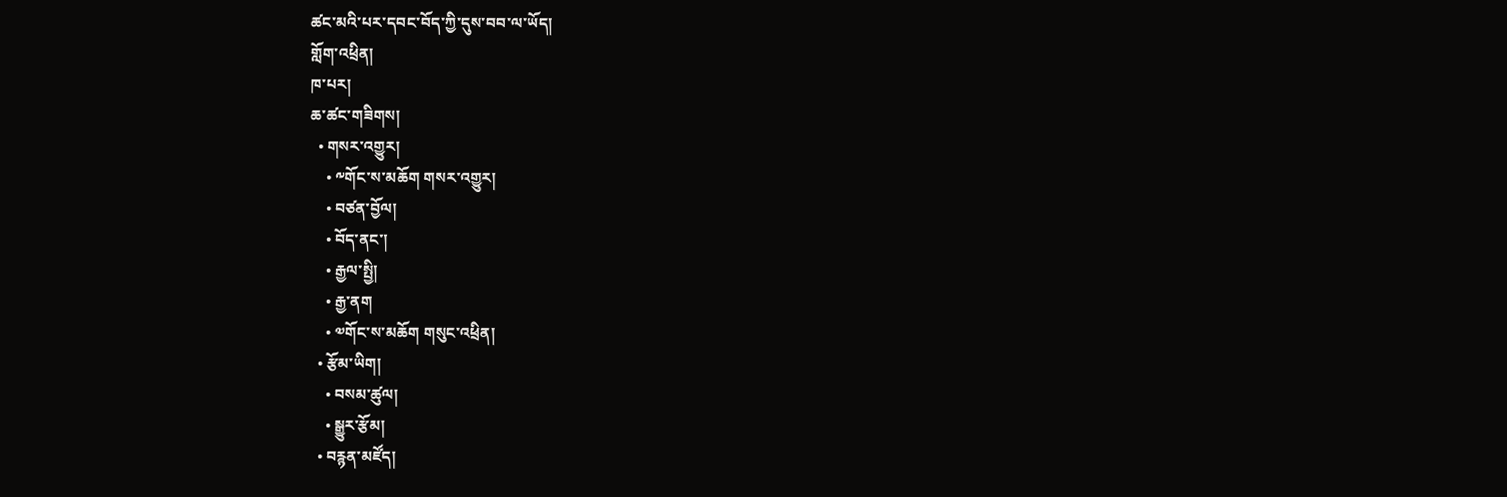ཚང་མའི་པར་དབང་བོད་ཀྱི་དུས་བབ་ལ་ཡོད།
གློག་འཕྲིན།
ཁ་པར།
ཆ་ཚང་གཟིགས།
  • གསར་འགྱུར།
    • ༸གོང་ས་མཆོག གསར་འགྱུར།
    • བཙན་བྱོལ།
    • བོད་ནང་།
    • རྒྱལ་སྤྱི།
    • རྒྱ་ནག
    • ༧གོང་ས་མཆོག གསུང་འཕྲིན།
  • རྩོམ་ཡིག།
    • བསམ་ཚུལ།
    • སྒྱུར་རྩོམ།
  • བརྙན་མཛོད།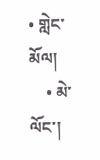• གླེང་མོལ།
    • མེ་ལོང་།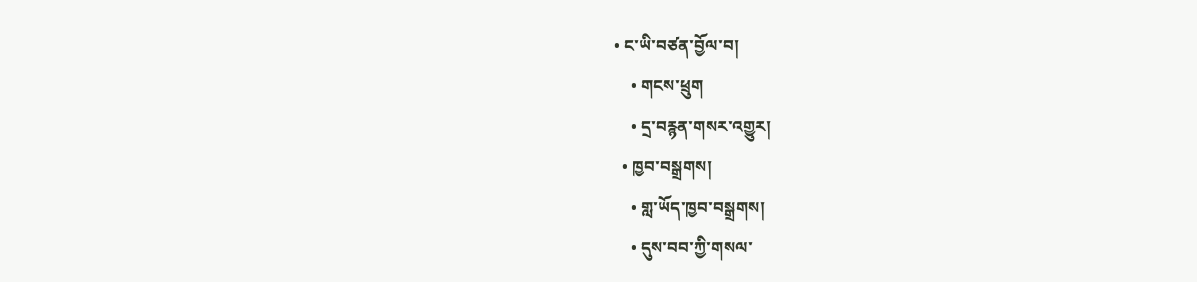• ང་ཡི་བཙན་བྱོལ་བ།
    • གངས་ཕྲུག
    • དྲ་བརྙན་གསར་འགྱུར།
  • ཁྱབ་བསྒྲགས།
    • གླ་ཡོད་ཁྱབ་བསྒྲགས།
    • དུས་བབ་ཀྱི་གསལ་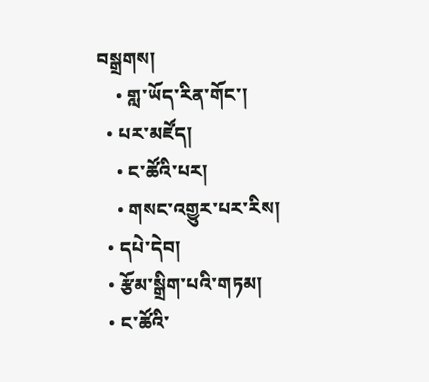བསྒྲགས།
    • གླ་ཡོད་རིན་གོང་།
  • པར་མཛོད།
    • ང་ཚོའི་པར།
    • གསང་འགྱུར་པར་རིས།
  • དཔེ་དེབ།
  • རྩོམ་སྒྲིག་པའི་གཏམ།
  • ང་ཚོའི་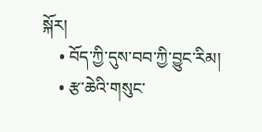སྐོར།
    • བོད་ཀྱི་དུས་བབ་ཀྱི་བྱུང་རིམ།
    • རྩ་ཆེའི་གསུང་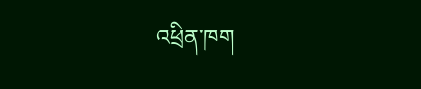འཕྲིན་ཁག